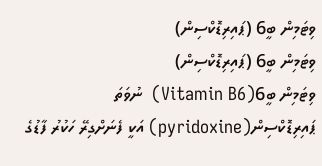ވިޓަމިން ބީ6 (ޕައިރިޑޮކްސިން)
ވިޓަމިން ބީ6 (ޕައިރިޑޮކްސިން)
ވިޓަމިން ބީ6(Vitamin B6)  ނުވަތަ ޕައިރިޑޮކްސިން(pyridoxine) އަކީ ފެނަށްގިރޭ ހަކުރު ފާޑުގެ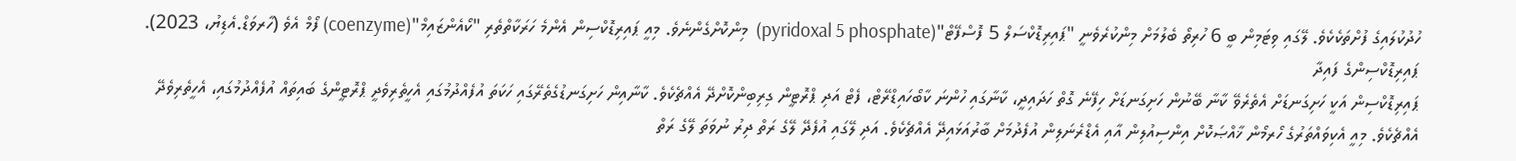ހުދުކުލައިގެ ފުށްތަކެކެވެ. ލޭގައި ވިޓަމިން ބީ 6 ހުރިތޯ ބެލުމަށް މިންކުރެވެނީ "ޕައިރިޑޮކްސަލް 5 ފޮސްފޭޓް"(pyridoxal 5 phosphate)  މިންކޮށްގެންނެވެ. މިއީ ޕައިރިޑޮކްސިން އެންމެ ހަރަކާތްތެރި "ކޯއެންޒައިމް"(coenzyme) ފޯމް އެވެ (ހާރވަޑް.އެޑިޔު، 2023).
ޕައިރިޑޮކްސިންގެ ފައިދާ
ޕައިރިޑޮކްސިން އަކީ ހަށިގަނޑަށް އެތެރެވޭ ކާނާ ބޭނުން ހަށިގަނޑަށް ހިފޭނެ ގޮތް ހަދައިދީ، ކާނާގައި ހުންނަ ކާބޯހައިޑްރޭޓް، ފެޓް އަދި ޕްރޮޓީން ގިރިބިންކޮށްދޭ އެއްޗެކެވެ. ކާނާއިން ހަށިގަނޑުގެތެރޭގައި ހަކަތަ އުފެއްދުމުގައި އެހީތެރިވެދީ ޕްރޮޓީންގެ ބައިތައް އުފެއްދުމުގައި، އެހީތެރިވެދޭ އެއްޗެކެވެ. މިއީ އެކިވައްތަރުގެ ހޯރމޯން ޚާއްޞަކޮށް އިންސިއުލިން އާއި އެޑްރެނަލިން އުފެދުމަށް ބާރުއަޅައިދޭ އެއްޗެކެވެ. އަދި ލޭގައި އުފެދޭ ލޭގެ ރަތް ދިރު ނުވަތަ ލޭގެ ރަތް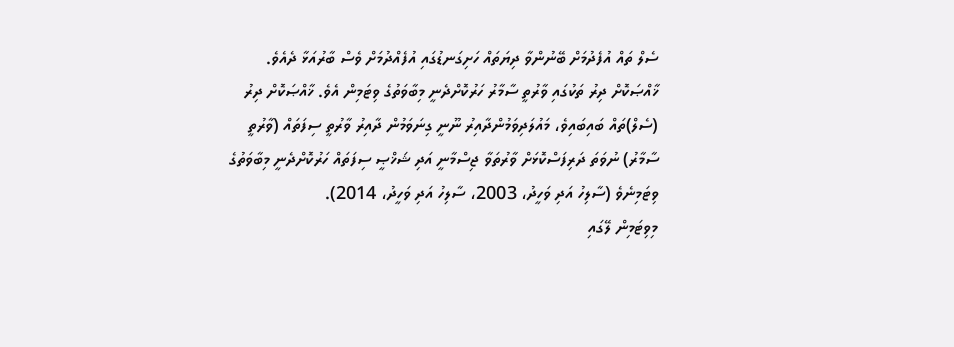ސެލް ތައް އުފެދުމަށް ބޭނުންވާ ދިޔަތައް ހަށިގަނޑުގައި އުފެއްދުމަށް ވެސް ބާރުއަޅާ ދެއެވެ. ޚާއްޞަކޮށް ދިރު ތަކުގައި ވާރުތީ ސާމާރު ހަރުކޮށްދެނީ މިބާވަތުގެ ވިޓަމިން އެވެ. ޚާއްޞަކޮށް ދިރު (ސެލް)ތައް ބައިބައިވެ، މައުލަދިވަމުންދާއިރު ނޫނީ ގިނަވަމުން ދާއިރު ވާރުތީ ސިފަތައް (ވާރުތީ ސާމާރު) ނުވަތަ ދަރިފަސްކޮޅަށް ވާރުތަވާ ޖިސްމާނީ އަދި ޝަޚްޞީ ސިފަތައް ހަރުކޮށްދެނީ މިބާވަތުގެ ވިޓަމިނެވެ (ސާލިހު އަދި ވަހީދު، 2003، ސާލިހު އަދި ވަހީދު، 2014).
މިވިޓަމިން ލޭގައި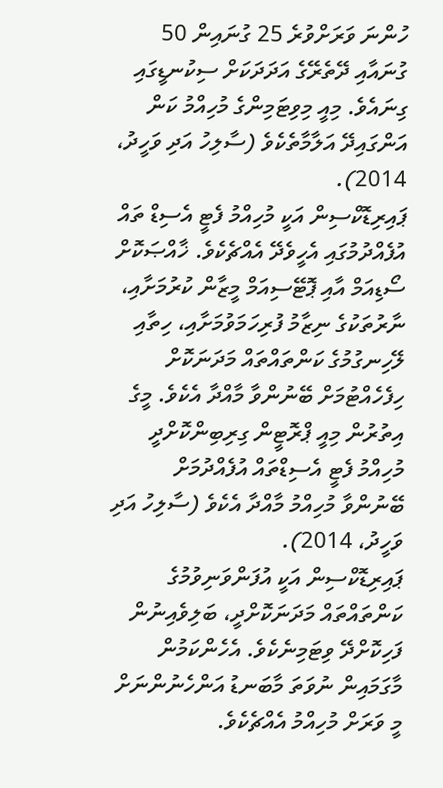ހުންނަ ވަރަށްވުރެ 25 ގުނައިން 50 ގުނައާއި ދޭތެރޭގެ އަދަދަކަށް ސިކުނޑީގައި ގިނައެވެ. މިއީ މިވިޓަމިންގެ މުހިއްމު ކަން އަންގައިދޭ އަލާމާތެކެވެ (ސާލިހު އަދި ވަހީދު، 2014).
ޕައިރިޑޮކްސިން އަކީ މުހިއްމު ފެޓީ އެސިޑް ތައް އުފެއްދުމުގައި އެހީވެދޭ އެއްޗެކެވެ. ޚާއްޞަކޮށް ސޯޑިއަމް އާއި ޕޮޓޭސިއަމް މީޒާން ކުރުމަށާއި، ނާރުތަކުގެ ނިޒާމު ފުރިހަމަވުމަށާއި، ހިތާއި ލޭހިނގުމުގެ ކަންތައްތައް މަދަނަކޮށް ހިފެހެއްޓުމަށް ބޭނުންވާ މާއްދާ އެކެވެ. މީގެ އިތުރުން މިއީ ޕްރޮޓީން ގިރިބިންކޮށްދީ މުހިއްމު ފެޓީ އެސިޑްތައް އުފެއްދުމަށް ބޭނުންވާ މުހިއްމު މާއްދާ އެކެވެ (ސާލިހު އަދި ވަހީދު، 2014).
ޕައިރިޑޮކްސިން އަކީ އުފަންވަނިވުމުގެ ކަންތައްތައް މަދަނަކޮށްދީ، ބަލިވެއިނުން ފަހިކޮށްދޭ ވިޓަމިނެކެވެ. އެހެންކަމުން މާގަމައިން ނުވަތަ މާބަނޑު އަންހެނުންނަށް މީ ވަރަށް މުހިއްމު އެއްޗެކެވެ.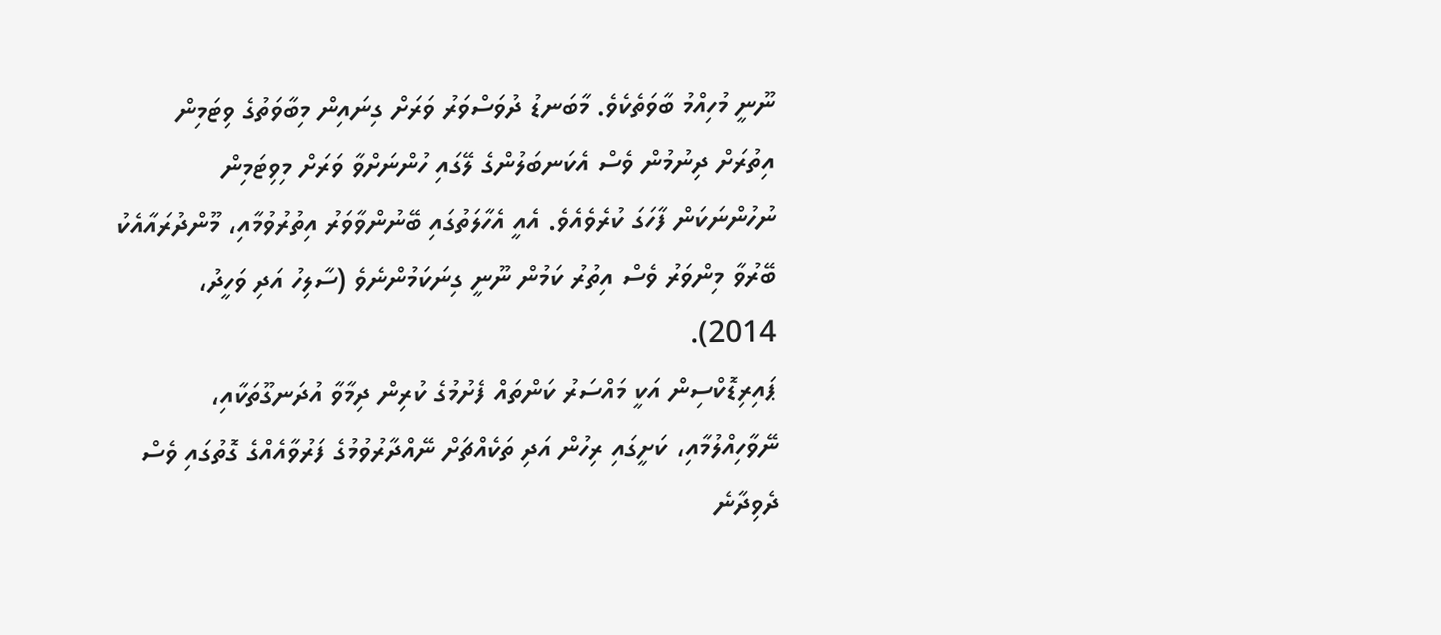ނޫނީ މުހިއްމު ބާވަތެކެވެ. މާބަނޑު ދުވަސްވަރު ވަރަށް ގިނައިން މިބާވަތުގެ ވިޓަމިން އިތުރަށް ދިނުމުން ވެސް އެކަނބަލުންގެ ލޭގައި ހުންނަށްވާ ވަރަށް މިވިޓަމިން ނުހުންނަކަން ފާހަގަ ކުރެވެއެވެ. އެއީ އެހާލަތުގައި ބޭނުންވާވަރު އިތުރުވުމާއި، މޫންދުރައާއެކު ބޭރުވާ މިންވަރު ވެސް އިތުރު ކަމުން ނޫނީ ގިނަކަމުންނެވެ (ސާލިހު އަދި ވަހީދު، 2014).
ޕައިރިޑޮކްސިން އަކީ މައްސަރު ކަންތައް ފެށުމުގެ ކުރިން ދިމާވާ އުދަނގޫތަކާއި، ނޭވާހިއްލުމާއި، ކަށީގައި ރިހުން އަދި ތަކެއްޗަށް ނޭއްދާރުވުމުގެ ފަރުވާއެއްގެ ގޮތުގައި ވެސް ދެވިދާނެ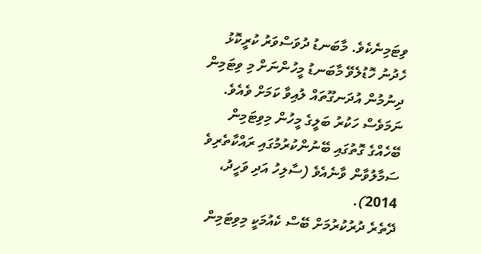ވިޓަމިނެކެވެ. މާބަނޑު ދުވަސްވަރު ކުރީކޮޅު ހެދުނު ހޮޑުލެވޭ މާބަނޑު މީހުންނަށް މި ވިޓަމިން ދިނުމުން އުދަނގޫތައް ލުއިވާ ކަމަށް ވެއެވެ. ނަމަވެސް ހަކުރު ބަލީގެ މީހުން މިވިޓަމިން ބޭހެއްގެ ގޮތުގައި ބޭނުންކުރުމުގައި ރައްކާތެރިވެ ސަމާލުވާން ވާނެއެވެ (ސާލިހު އަދި ވަހީދު، 2014).
ދޭތެރެ ދުރުކުރުމަށް ބޭސް ކެއުމަކީ މިވިޓަމިން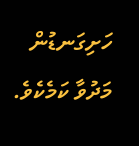ހަށިގަނޑުން މަދުވާ ކަމެކެވެ.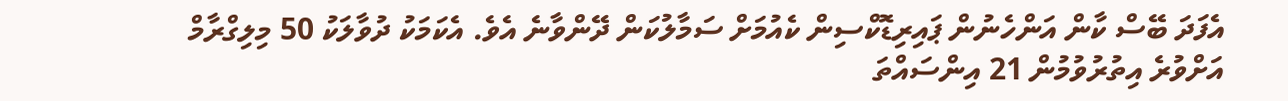އެފަދަ ބޭސް ކާން އަންހެނުން ޕައިރިޑޮކްސިން ކެއުމަށް ސަމާލުކަން ދޭންވާނެ އެވެ. އެކަމަކު ދުވާލަކު 50 މިލިގްރާމް އަށްވުރެ އިތުރުވުމުން 21 އިންސައްތަ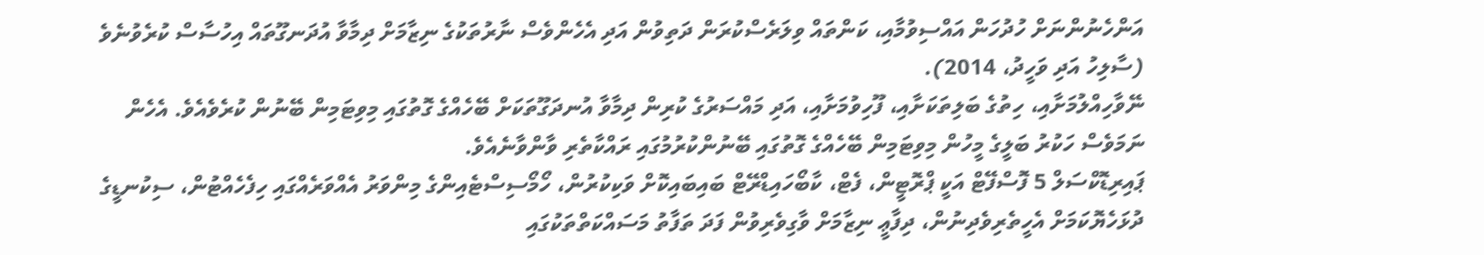އަންހެނުންނަށް ހުދުހަން އައްސިވުމާއި، ކަންތައް ވިލަރެސްކުރަން ދަތިވުން އަދި އެހެންވެސް ނާރުތަކުގެ ނިޒާމަށް ދިމާވާ އުދަނގޫތައް އިހުސާސް ކުރެވުނެވެ (ސާލިހު އަދި ވަހީދު، 2014).
ނޭވާހިއްލުމަށާއި، ހިތުގެ ބަލިތަކަށާއި، ފޫހިވުމަށާއި، އަދި މައްސަރުގެ ކުރިން ދިމާވާ އުނދަގޫތަކަށް ބޭހެއްގެ ގޮތުގައި މިވިޓަމިން ބޭނުން ކުރެވެއެވެ. އެހެން ނަމަވެސް ހަކުރު ބަލީގެ މީހުން މިވިޓަމިން ބޭހެއްގެ ގޮތުގައި ބޭނުންކުރުމުގައި ރައްކާތެރި ވާންވާނެއެވެ.
ޕައިރިޑޮކްސަލް 5 ފޮސްފޭޓް އަކީ ޕްރޮޓީން، ފެޓް، ކާބޯހައިޑްރޭޓް ބައިބައިކޮށް ވަކިކުރުން، ހޯމޯސިސްޓެއިންގެ މިންވަރު އެއްވަރެއްގައި ހިފެހެއްޓުން، ސިކުނޑީގެ ދުޅަހެޔޮކަމަށް އެހީތެރިވެދިނުން، ދިފާޢީ ނިޒާމަށް ވާގިވެރިވުން ފަދަ ތަފާތު މަސައްކަތްތަކުގައި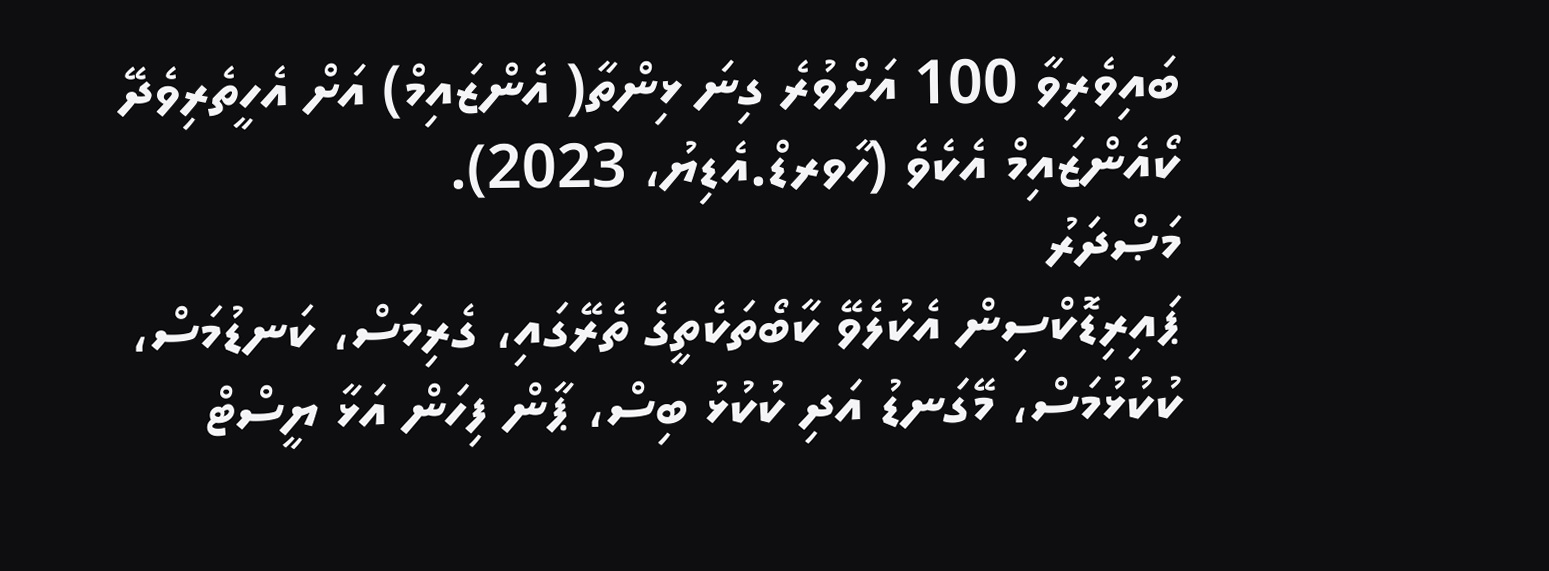ބައިވެރިވާ 100 އަށްވުރެ ގިނަ ޅިންތާ( އެންޒައިމް) އަށް އެހީތެރިވެދޭ ކޯއެންޒައިމް އެކެވެ (ހާވރޑް.އެޑިޔު، 2023).
މަޞްދަރު
ޕައިރިޑޮކްސިން އެކުލެވޭ ކާބޯތަކެތީގެ ތެރޭގައި، ގެރިމަސް، ކަނޑުމަސް، ކުކުޅުމަސް، މޭގަނޑު އަދި ކުކުޅު ބިސް، ޕާން ފިހަން އަޅާ ޔީސްޓް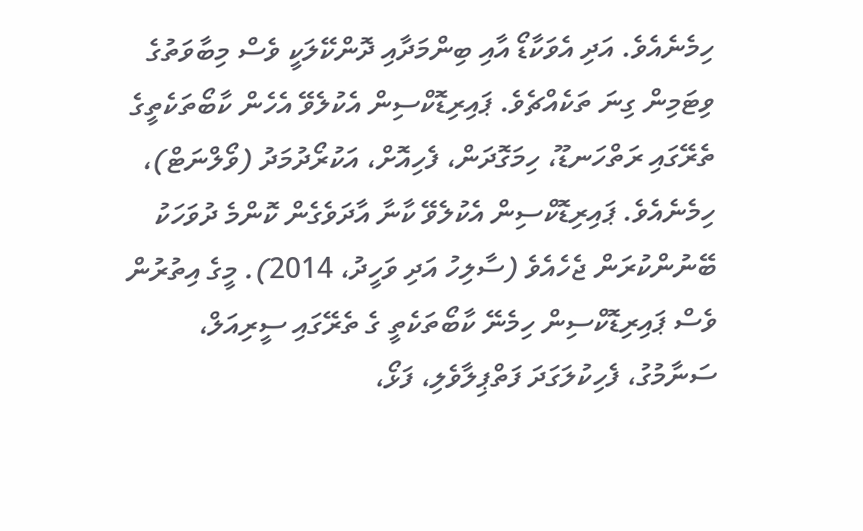ހިމެނެއެވެ. އަދި އެވަކާޑޯ އާއި ބިންމަދާއި ދޮންކޭލަކީ ވެސް މިބާވަތުގެ ވިޓަމިން ގިނަ ތަކެއްޗެވެ. ޕައިރިޑޮކްސިން އެކުލެވޭ އެހެން ކާބޯތަކެތީގެ ތެރޭގައި ރަތްހަނޑޫ، ހިމަގޮދަން، ފެހިއޮށް، އަކުރޯދުމަދު (ވޯލްނަޓް)، ހިމެނެއެވެ. ޕައިރިޑޮކްސިން އެކުލެވޭ ކާނާ އާދަވެގެން ކޮންމެ ދުވަހަކު ބޭނުންކުރަން ޖެހެއެވެ (ސާލިހު އަދި ވަހީދު، 2014). މީގެ އިތުރުން ވެސް ޕައިރިޑޮކްސިން ހިމެނޭ ކާބޯތަކެތީ ގެ ތެރޭގައި ސީރިއަލް، ސަނާމުގު، ފެހިކުލަގަދަ ފަތްޕިލާވެލި، ފަޅޯ،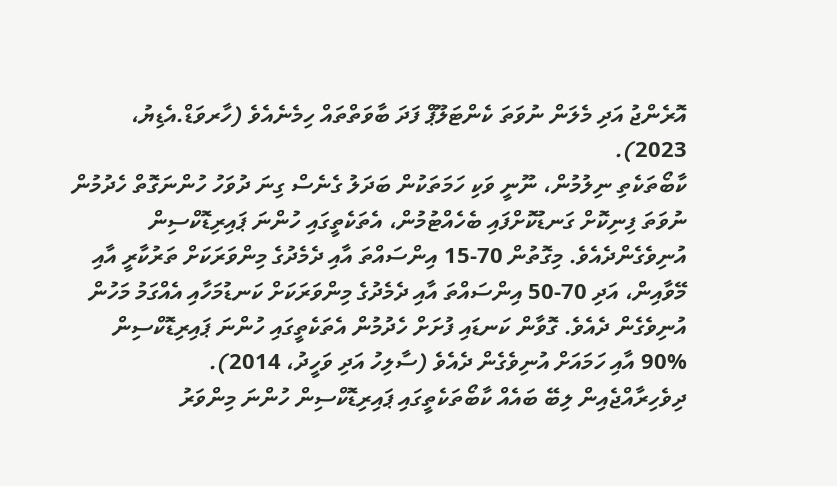އޮރެންޖު އަދި މެލަން ނުވަތަ ކެންޓަލޫޕް ފަދަ ބާވަތްތައް ހިމެނެއެވެ (ހާރވަޑް.އެޑިޔު، 2023).
ކާބޯތަކެތި ނިލުމުން، ނޫނީ ވަކި ހަމަތަކުން ބަދަލު ގެނެސް ގިނަ ދުވަހު ހުންނަގޮތް ހެދުމުން ނުވަތަ ފިނިކޮށް ގަނޑުކޮށްފައި ބެހެއްޓުމުން، އެތަކެތީގައި ހުންނަ ޕައިރިޑޮކްސިން އުނިވެގެންދެއެވެ. މިގޮތުން 70-15 އިންސައްތަ އާއި ދެމެދުގެ މިންވަރަކަށް ތަރުކާރީ އާއި މޭވާއިން، އަދި 70-50 އިންސައްތަ އާއި ދެމެދުގެ މިންވަރަކަށް ކަނޑުމަހާއި އެއްގަމު މަހުން އުނިވެގެން ދެއެވެ. ގޮވާން ކަނޑައި ފުށަށް ހެދުމުން އެތަކެތީގައި ހުންނަ ޕައިރިޑޮކްސިން %90 އާއި ހަމައަށް އުނިވެގެން ދެއެވެ (ސާލިހު އަދި ވަހީދު، 2014).
ދިވެހިރާއްޖެއިން ލިބޭ ބައެއް ކާބޯތަކެތީގައި ޕައިރިޑޮކްސިން ހުންނަ މިންވަރު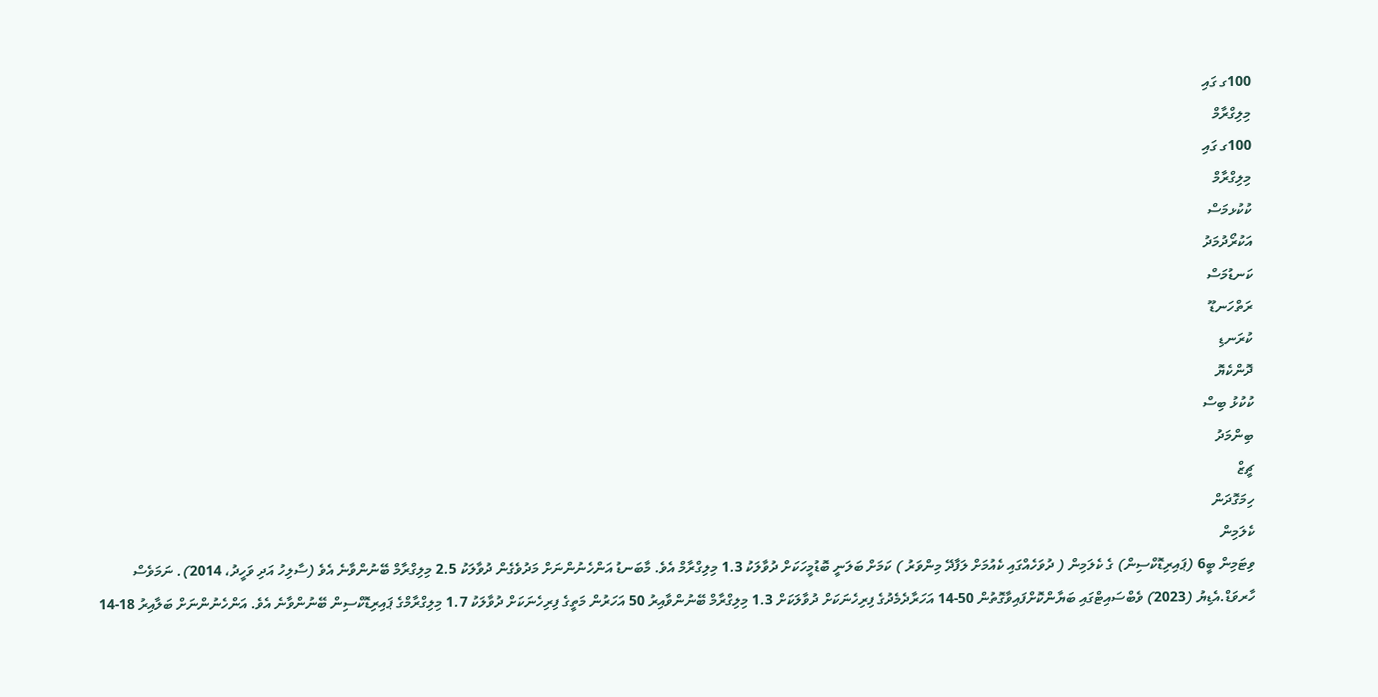100ގ ގައި
މިލިގްރާމް
100ގ ގައި
މިލިގްރާމް
ކުކުޅމަސް
އަކުރޯދުމަދު
ކަނޑުމަސް
ރަތްހަނޑޫ
ކުރަނޑި
ދޮންކެޔޮ
ކުކުޅު ބިސް
ބިންމަދު
ޗީޒް
ހިމަގޮދަން
ކެލަމިން
ވިޓަމިން ބީ6 (ޕައިރިޑޮކްސިން) ގެ ކެލަމިން ( ދުވަހެއްގައި ކެއުމަށް ލަފާދޭ މިންވަރު ) ކަމަށް ބަލަނީ ބޮޑުމީހަކަށް ދުވާލަކު 1.3 މިލިގްރާމް އެވެ. މާބަނޑު އަންހެނުންނަށް މަދުވެގެން ދުވާލަކު 2.5 މިލިގްރާމް ބޭނުންވާނެ އެވެ (ސާލިހު އަދި ވަހީދު، 2014). ނަމަވެސް ހާރވަޑް.އެޑިޔު (2023) ވެބްސައިޓްގައި ބަޔާންކޮށްފައިވާގޮތުން 50-14 އަހަރާދެމެދުގެ ފިރިހެނަކަށް ދުވާލަކަށް 1.3 މިލިގްރާމް ބޭނުންވާއިރު 50 އަހަރުން މަތީގެ ފިރިހެނަކަށް ދުވާލަކު 1.7 މިލިގްރާމްގެ ޕައިރިޑޮކްސިން ބޭނުންވާނެ އެވެ. އަންހެނުންނަށް ބަލާއިރު 18-14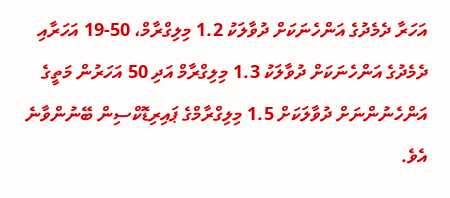އަހަރާ ދެމެދުގެ އަންހެނަކަށް ދުވާލަކު 1.2 މިލިގްރާމް، 50-19 އަހަރާއި ދެމެދުގެ އަންހެނަކަށް ދުވާލަކު 1.3 މިލިގްރާމް އަދި 50 އަހަރުން މަތީގެ އަންހެނުންނަށް ދުވާލަކަށް 1.5 މިލިގްރާމްގެ ޕައިރިޑޮކްސިން ބޭނުންވާނެ އެވެ.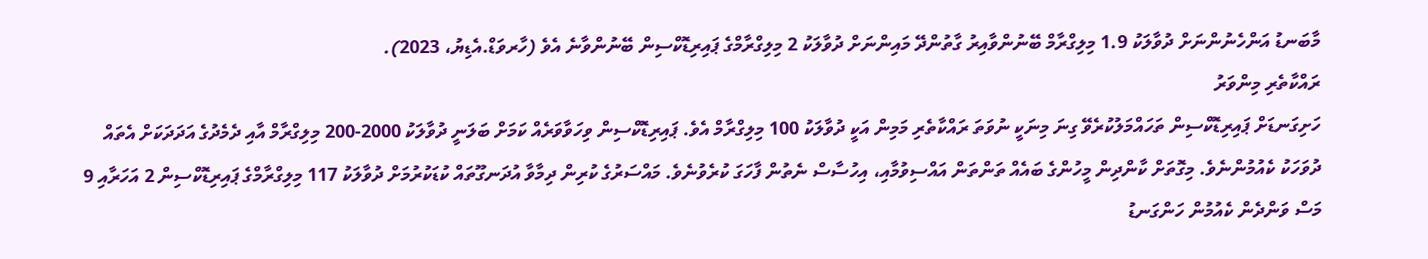މާބަނޑު އަންހެނުންނަށް ދުވާލަކު 1.9 މިލިގްރާމް ބޭނުންވާއިރު ގާތުންދޭ މައިންނަށް ދުވާލަކު 2 މިލިގްރާމްގެ ޕައިރިޑޮކްސިން ބޭނުންވާނެ އެވެ (ހާރވަޑް.އެޑިޔު، 2023).
ރައްކާތެރި މިންވަރު
ހަށިގަނޑަށް ޕައިރިޑޮކްސިން ތަހައްމަލުކުރެވޭ ގިނަ މިނަކީ ނުވަތަ ރައްކާތެރި މަމިން އަކީ ދުވާލަކު 100 މިލިގްރާމް އެވެ. ޕައިރިޑޮކްސިން ވިހަވާވަރެއް ކަމަށް ބަލަނީ ދުވާލަކު 2000-200 މިލިގްރާމް އާއި ދެމެދުގެ އަދަދަކަށް އެތައް ދުވަހަކު ކެއުމުންނެވެ. މިގޮތަށް ކާންދިން މީހުންގެ ބައެއް ތަންތަން އައްސިވުމާއި، އިހުސާސް ނެތުން ފާހަގަ ކުރެވުނެވެ. މައްސަރުގެ ކުރިން ދިމާވާ އުދަނގޫތައް ކުޑަކުރުމަށް ދުވާލަކު 117 މިލިގްރާމްގެ ޕައިރިޑޮކްސިން 2 އަހަރާއި 9 މަސް ވަންދެން ކެއުމުން ހަންގަނޑު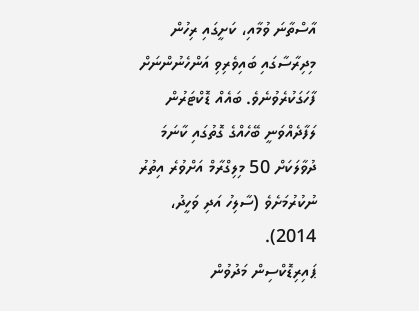އާސްތާނަ ވުމާއި، ކަށީގައި ރިހުން މިދިރާސާގައި ބައިވެރިވި އަންހެނުންނަށް ފާހަގަކުރެވުނެވެ. ބައެއް ޑޮކްޓަރުން ލަފާދެއްވަނީ ބޭހެއްގެ ގޮތުގައި ކާނަމަ ދުވާލަކަށް 50 މިލިގްރާމް އަށްވުރެ އިތުރު ނުކުރުމަށެވެ (ސާލިހު އަދި ވަހީދު، 2014).
ޕައިރިޑޮކްސިން މަދުވުން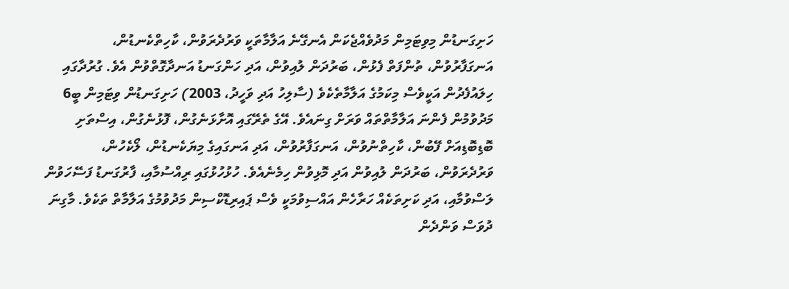ހަށިގަނޑުން މިވިޓަމިން މަދުވެއްޖެކަން އެނގޭނެ އަލާމާތަކީ ވަރުދެރަވުން، ކާހިތްކެނޑުން، އަނގަފާރުވުން، ތުންފަތް ފެޅުން، ބަރުދަން ލުއިވުން، އަދި ހަންގަނޑު އަނދާގޮތްވުން އެވެ. ގުރުދާގައި ހިލައުފެދުން އަކީވެސް މިކަމުގެ އަލާމާތެކެވެ (ސާލިހު އަދި ވަހީދު، 2003) ހަށިގަނޑުން ވިޓަމިން ބީ6 މަދުވުމުން ފެންނަ އަލާމާތްތައް ވަރަށް ގިނައެވެ. އޭގެ ތެރޭގައި އޮށާޅަނެގުން، ފޮޅުނެގުން، އިސްތަށި ބޮޑިބޮޑިއަށް ފޭބުން، ކާހިތްނުވުން، އަނގަފާރުވުން، އަދި އަނގައިގެ މިޔަކެނޑުން، ލޯކެހުން، ވަރުދެރަވުން، ބަރުދަން ލުއިވުން އަދި މޮޅިވުން ހިމެނެއެވެ. ހުޅުހުޅުގައި ރިއްސުމާއި، ފާރުގަނޑު ފަސޭހަވުން ލަސްވުމާއި، އަދި ކަށިތަކެއް ހަރާހެން އައްސިވުމަކީ ވެސް ޕައިރިޑޮކްސިން މަދުވުމުގެ އަލާމާތް ތަކެވެ. މާގިނަ ދުވަސް ވަންދެން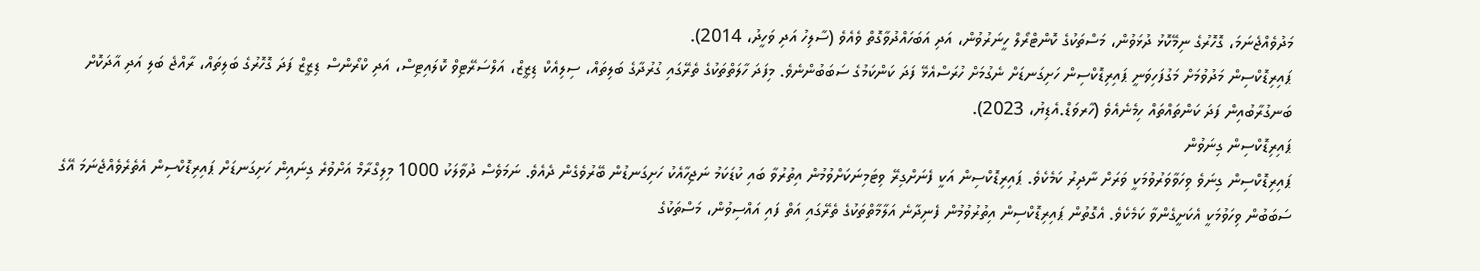މަދުވެއްޖެނަމަ، ގޮހޮރުގެ ނިމޭކޮޅު ދުޅަވުން، މަސްތަކުގެ ކޮންޓްރޯލް ހީނަރުވުން، އަދި އަބަހައްދުވާގޮތް ވެއެވެ (ސާލިހު އަދި ވަހީދު، 2014).
ޕައިރިޑޮކްސިން މަދުވުމަށް މަގުފަހިވަނީ ޕައިރިޑޮކްސިން ހަށިގަނޑަށް ނެގުމަށް ހުރަސްއެޅޭ ފަދަ ކަންކަމުގެ ސަބަބުންނެވެ. މިފަދަ ހާލަތްތަކުގެ ތެރޭގައި ގުރުދާގެ ބަލިތައް، ސިލިއެކް ޑިޒީޒް، އަލްސަރޭޓިވް ކޮލައިޓިސް، އަދި ކްރޯންސް ޑިޒީޒް ފަދަ ގޮހޮރުގެ ބަލިތައް، ރާއްޖެ ބަލި އަދި އާދަކޮށް ބަނގުރާބުއިން ފަދަ ކަންތައްތައް ހިމެނެއެވެ (ހާރވަޑް.އެޑިޔު، 2023).
ޕައިރިޑޮކްސިން ގިނަވުން
ޕައިރިޑޮކްސިން ގިނަވެ ވިހަވާވަރުވުމަކީ ވަރަށް ނާދިރު ކަމެކެވެ. ޕައިރިޑޮކްސިން އަކީ ފެނަށްގިރޭ ވިޓަމިނަކަށްވުމުން އިތުރުވާ ބައި ކުޑަކަމު ނަޖިހާއެކު ހަށިގަނޑުން ބޭރުވެގެން ދެއެވެ. ނަމަވެސް ދުވާލަކު 1000 މިލިގްރާމް އަށްވުރެ ގިނައިން ހަށިގަނޑަށް ޕައިރިޑޮކްސިން އެތެރެވެއްޖެނަމަ އޭގެ ސަބަބުން ވިހަވުމަކީ އެކަށީގެންވާ ކަމެކެވެ. އެގޮތުން ޕައިރިޑޮކްސިން އިތުރުވުމުން ފެނިދާނެ އަލާމާތްތަކުގެ ތެރޭގައި އަތް ފައި އައްސިވުން، މަސްތަކުގެ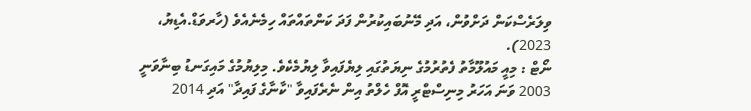ވިލަރެސްކަން ދަށްވުން، އަދި މޭނުބައިކުރުން ފަދަ ކަންތައްތައް ހިމެނެއެވެ (ހާރވަޑް.އެޑިޔު، 2023).
ނޯޓް : މިއީ މައުލޫމާތު ފެތުރުމުގެ ނިޔަތުގައި ލިޔެފައިވާ ލިޔުމެކެވެ. މިލިޔުމުގެ މައިގަނޑު ބިނާވަނީ 2003 ވަނަ އަހަރު މިނިސްޓްރީ އޮފް ހެލްތު އިން ނެރެފައިވާ "ކާނާގެ ފައިދާ" އަދި 2014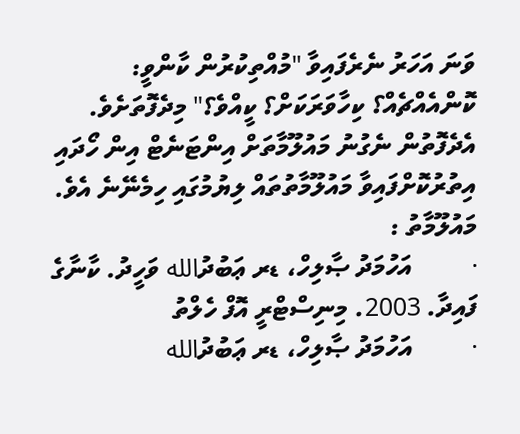ވަނަ އަހަރު ނެރެފައިވާ "މުއްތިކުރުން ކާންވީ: ކޮންއެއްޗެއް؟ ކިހާވަރަކަށް؟ ކީއްވެ؟" މިދެފޮތަށެވެ. އެދެފޮތުން ނެގުނު މައުލޫމާތަށް އިންޓަނެޓް އިން ހޯދައި އިތުރުކޮށްފައިވާ މައުލޫމާތުތައް ލިޔުމުގައި ހިމެނޭނެ އެވެ.
މައުލޫމާތު :
·         އަހުމަދު ޞާލިހް، ޑރ ޢަބުދުالله ވަހީދު. ކާނާގެ ފައިދާ. 2003. މިނިސްޓްރީ އޮފް ހެލްތު
·         އަހުމަދު ޞާލިހް، ޑރ ޢަބުދުالله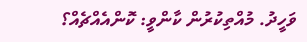ވަހީދު. މުއްތިކުރުން ކާންވީ: ކޮންއެއްޗެއް؟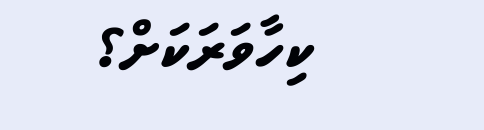ކިހާވަރަކަށް؟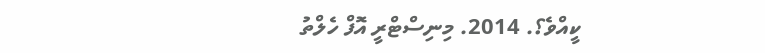ކީއްވެ؟. 2014. މިނިސްޓްރީ އޮފް ހެލްތު